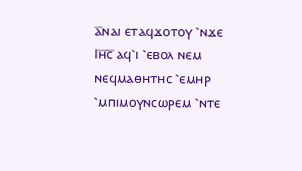ⲁ̅ⲛⲁⲓ ⲉⲧⲁϥϫⲟⲧⲟⲩ ⳿ⲛϫⲉ Ⲓⲏ̅ⲥ̅ ⲁϥ⳿ⲓ ⳿ⲉⲃⲟⲗ ⲛⲉⲙ ⲛⲉϥⲙⲁⲑⲏⲧⲏⲥ ⳿ⲉⲙⲏⲣ ⳿ⲙⲡⲓⲙⲟⲩⲛⲥⲱⲣⲉⲙ ⳿ⲛⲧⲉ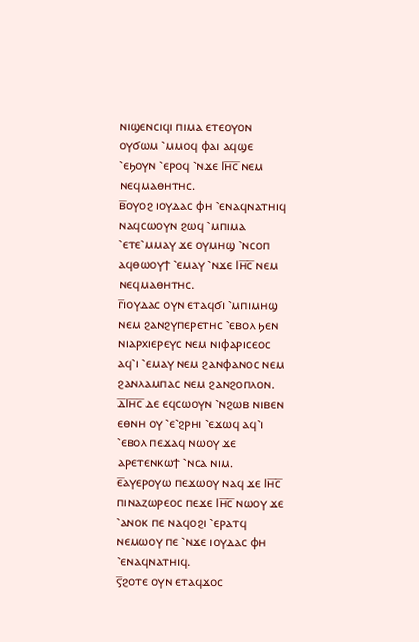ⲛⲓϣⲉⲛⲥⲓϥⲓ ⲡⲓⲙⲁ ⲉⲧⲉⲟⲩⲟⲛ ⲟⲩϭⲱⲙ ⳿ⲙⲙⲟϥ ⲫⲁⲓ ⲁϥϣⲉ ⳿ⲉϧⲟⲩⲛ ⳿ⲉⲣⲟϥ ⳿ⲛϫⲉ Ⲓⲏ̅ⲥ̅ ⲛⲉⲙ ⲛⲉϥⲙⲁⲑⲏⲧⲏⲥ.
ⲃ̅ⲟⲩⲟϩ ⲓⲟⲩⲇⲁⲥ ⲫⲏ ⳿ⲉⲛⲁϥⲛⲁⲧⲏⲓϥ ⲛⲁϥⲥⲱⲟⲩⲛ ϩⲱϥ ⳿ⲙⲡⲓⲙⲁ ⳿ⲉⲧⲉ⳿ⲙⲙⲁⲩ ϫⲉ ⲟⲩⲙⲏϣ ⳿ⲛⲥⲟⲡ ⲁϥⲑⲱⲟⲩϯ ⳿ⲉⲙⲁⲩ ⳿ⲛϫⲉ Ⲓⲏ̅ⲥ̅ ⲛⲉⲙ ⲛⲉϥⲙⲁⲑⲏⲧⲏⲥ.
ⲅ̅ⲓⲟⲩⲇⲁⲥ ⲟⲩⲛ ⲉⲧⲁϥϭⲓ ⳿ⲙⲡⲓⲙⲏϣ ⲛⲉⲙ ϩⲁⲛϩⲩⲡⲉⲣⲉⲧⲏⲥ ⳿ⲉⲃⲟⲗ ϧⲉⲛ ⲛⲓⲁⲣⲭⲓⲉⲣⲉⲩⲥ ⲛⲉⲙ ⲛⲓⲫⲁⲣⲓⲥⲉⲟⲥ ⲁϥ⳿ⲓ ⳿ⲉⲙⲁⲩ ⲛⲉⲙ ϩⲁⲛⲫⲁⲛⲟⲥ ⲛⲉⲙ ϩⲁⲛⲗⲁⲙⲡⲁⲥ ⲛⲉⲙ ϩⲁⲛϩⲟⲡⲗⲟⲛ.
ⲇ̅Ⲓⲏ̅ⲥ̅ ⲇⲉ ⲉϥⲥⲱⲟⲩⲛ ⳿ⲛϩⲱⲃ ⲛⲓⲃⲉⲛ ⲉⲑⲛⲏ ⲟⲩ ⳿ⲉ⳿ϩⲣⲏⲓ ⳿ⲉϫⲱϥ ⲁϥ⳿ⲓ ⳿ⲉⲃⲟⲗ ⲡⲉϫⲁϥ ⲛⲱⲟⲩ ϫⲉ ⲁⲣⲉⲧⲉⲛⲕⲱϯ ⳿ⲛⲥⲁ ⲛⲓⲙ.
ⲉ̅ⲁⲩⲉⲣⲟⲩⲱ ⲡⲉϫⲱⲟⲩ ⲛⲁϥ ϫⲉ Ⲓⲏ̅ⲥ̅ ⲡⲓⲛⲁⲍⲱⲣⲉⲟⲥ ⲡⲉϫⲉ Ⲓⲏ̅ⲥ̅ ⲛⲱⲟⲩ ϫⲉ ⳿ⲁⲛⲟⲕ ⲡⲉ ⲛⲁϥⲟϩⲓ ⳿ⲉⲣⲁⲧϥ ⲛⲉⲙⲱⲟⲩ ⲡⲉ ⳿ⲛϫⲉ ⲓⲟⲩⲇⲁⲥ ⲫⲏ ⳿ⲉⲛⲁϥⲛⲁⲧⲏⲓϥ.
ⲋ̅ϩⲟⲧⲉ ⲟⲩⲛ ⲉⲧⲁϥϫⲟⲥ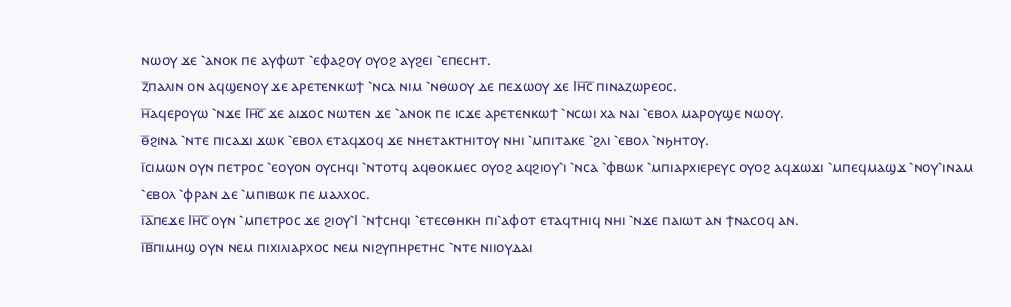ⲛⲱⲟⲩ ϫⲉ ⳿ⲁⲛⲟⲕ ⲡⲉ ⲁⲩⲫⲱⲧ ⳿ⲉⲫⲁϩⲟⲩ ⲟⲩⲟϩ ⲁⲩϩⲉⲓ ⳿ⲉⲡⲉⲥⲏⲧ.
ⲍ̅ⲡⲁⲗⲓⲛ ⲟⲛ ⲁϥϣⲉⲛⲟⲩ ϫⲉ ⲁⲣⲉⲧⲉⲛⲕⲱϯ ⳿ⲛⲥⲁ ⲛⲓⲙ ⳿ⲛⲑⲱⲟⲩ ⲇⲉ ⲡⲉϫⲱⲟⲩ ϫⲉ Ⲓⲏ̅ⲥ̅ ⲡⲓⲛⲁⲍⲱⲣⲉⲟⲥ.
ⲏ̅ⲁϥⲉⲣⲟⲩⲱ ⳿ⲛϫⲉ Ⲓⲏ̅ⲥ̅ ϫⲉ ⲁⲓϫⲟⲥ ⲛⲱⲧⲉⲛ ϫⲉ ⳿ⲁⲛⲟⲕ ⲡⲉ ⲓⲥϫⲉ ⲁⲣⲉⲧⲉⲛⲕⲱϯ ⳿ⲛⲥⲱⲓ ⲭⲁ ⲛⲁⲓ ⳿ⲉⲃⲟⲗ ⲙⲁⲣⲟⲩϣⲉ ⲛⲱⲟⲩ.
ⲑ̅ϩⲓⲛⲁ ⳿ⲛⲧⲉ ⲡⲓⲥⲁϫⲓ ϫⲱⲕ ⳿ⲉⲃⲟⲗ ⲉⲧⲁϥϫⲟϥ ϫⲉ ⲛⲏⲉⲧⲁⲕⲧⲏⲓⲧⲟⲩ ⲛⲏⲓ ⳿ⲙⲡⲓⲧⲁⲕⲉ ⳿ϩⲗⲓ ⳿ⲉⲃⲟⲗ ⳿ⲛϧⲏⲧⲟⲩ.
ⲓ̅ⲥⲓⲙⲱⲛ ⲟⲩⲛ ⲡⲉⲧⲣⲟⲥ ⳿ⲉⲟⲩⲟⲛ ⲟⲩⲥⲏϥⲓ ⳿ⲛⲧⲟⲧϥ ⲁϥⲑⲟⲕⲙⲉⲥ ⲟⲩⲟϩ ⲁϥϩⲓⲟⲩ⳿ⲓ ⳿ⲛⲥⲁ ⳿ⲫⲃⲱⲕ ⳿ⲙⲡⲓⲁⲣⲭⲓⲉⲣⲉⲩⲥ ⲟⲩⲟϩ ⲁϥϫⲱϫⲓ ⳿ⲙⲡⲉϥⲙⲁϣϫ ⳿ⲛⲟⲩ⳿ⲓⲛⲁⲙ ⳿ⲉⲃⲟⲗ ⳿ⲫⲣⲁⲛ ⲇⲉ ⳿ⲙⲡⲓⲃⲱⲕ ⲡⲉ ⲙⲁⲗⲭⲟⲥ.
ⲓ̅ⲁ̅ⲡⲉϫⲉ Ⲓⲏ̅ⲥ̅ ⲟⲩⲛ ⳿ⲙⲡⲉⲧⲣⲟⲥ ϫⲉ ϩⲓⲟⲩ⳿Ⲓ ⳿ⲛϯⲥⲏϥⲓ ⳿ⲉⲧⲉⲥⲑⲏⲕⲏ ⲡⲓ⳿ⲁⲫⲟⲧ ⲉⲧⲁϥⲧⲏⲓϥ ⲛⲏⲓ ⳿ⲛϫⲉ ⲡⲁⲓⲱⲧ ⲁⲛ ϯⲛⲁⲥⲟϥ ⲁⲛ.
ⲓ̅ⲃ̅ⲡⲓⲙⲏϣ ⲟⲩⲛ ⲛⲉⲙ ⲡⲓⲭⲓⲗⲓⲁⲣⲭⲟⲥ ⲛⲉⲙ ⲛⲓϩⲩⲡⲏⲣⲉⲧⲏⲥ ⳿ⲛⲧⲉ ⲛⲓⲓⲟⲩⲇⲁⲓ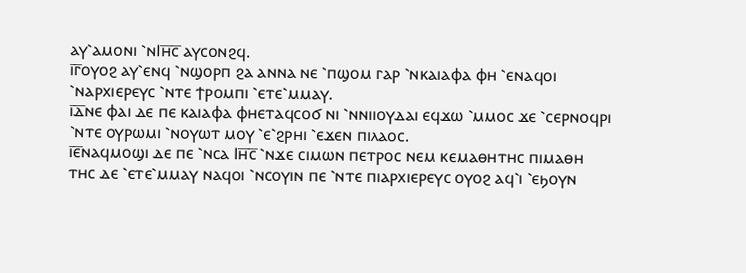ⲁⲩ⳿ⲁⲙⲟⲛⲓ ⳿ⲛⲒⲏ̅ⲥ̅ ⲁⲩⲥⲟⲛϩϥ.
ⲓ̅ⲅ̅ⲟⲩⲟϩ ⲁⲩ⳿ⲉⲛϥ ⳿ⲛϣⲟⲣⲡ ϩⲁ ⲁⲛⲛⲁ ⲛⲉ ⳿ⲡϣⲟⲙ ⲅⲁⲣ ⳿ⲛⲕⲁⲓⲁⲫⲁ ⲫⲏ ⳿ⲉⲛⲁϥⲟⲓ ⳿ⲛⲁⲣⲭⲓⲉⲣⲉⲩⲥ ⳿ⲛⲧⲉ ϯⲣⲟⲙⲡⲓ ⳿ⲉⲧⲉ⳿ⲙⲙⲁⲩ.
ⲓ̅ⲇ̅ⲛⲉ ⲫⲁⲓ ⲇⲉ ⲡⲉ ⲕⲁⲓⲁⲫⲁ ⲫⲏⲉⲧⲁϥⲥⲟϭ ⲛⲓ ⳿ⲛⲛⲓⲓⲟⲩⲇⲁⲓ ⲉϥϫⲱ ⳿ⲙⲙⲟⲥ ϫⲉ ⳿ⲥⲉⲣⲛⲟϥⲣⲓ ⳿ⲛⲧⲉ ⲟⲩⲣⲱⲙⲓ ⳿ⲛⲟⲩⲱⲧ ⲙⲟⲩ ⳿ⲉ⳿ϩⲣⲏⲓ ⳿ⲉϫⲉⲛ ⲡⲓⲗⲁⲟⲥ.
ⲓ̅ⲉ̅ⲛⲁϥⲙⲟϣⲓ ⲇⲉ ⲡⲉ ⳿ⲛⲥⲁ Ⲓⲏ̅ⲥ̅ ⳿ⲛϫⲉ ⲥⲓⲙⲱⲛ ⲡⲉⲧⲣⲟⲥ ⲛⲉⲙ ⲕⲉⲙⲁⲑⲏⲧⲏⲥ ⲡⲓⲙⲁⲑⲏ ⲧⲏⲥ ⲇⲉ ⳿ⲉⲧⲉ⳿ⲙⲙⲁⲩ ⲛⲁϥⲟⲓ ⳿ⲛⲥⲟⲩⲓⲛ ⲡⲉ ⳿ⲛⲧⲉ ⲡⲓⲁⲣⲭⲓⲉⲣⲉⲩⲥ ⲟⲩⲟϩ ⲁϥ⳿ⲓ ⳿ⲉϧⲟⲩⲛ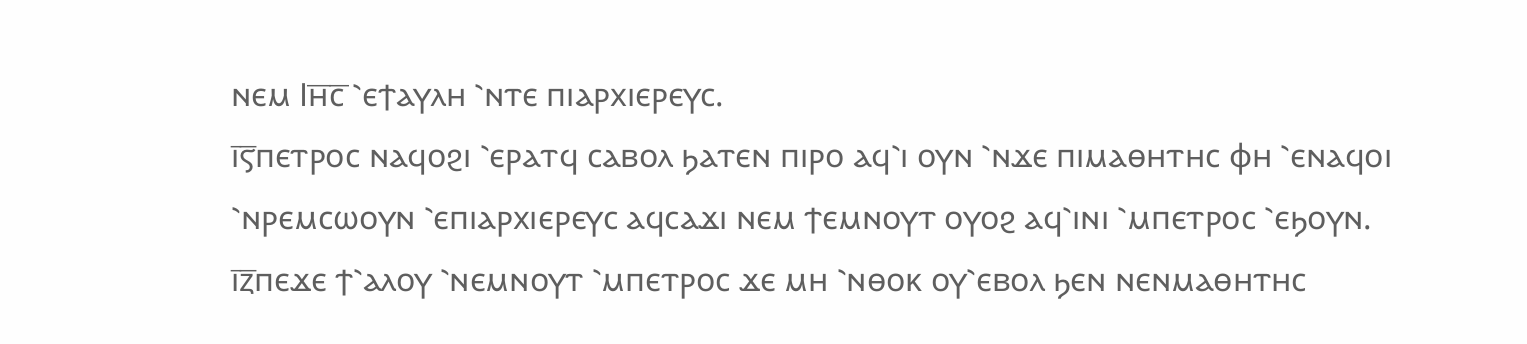ⲛⲉⲙ Ⲓⲏ̅ⲥ̅ ⳿ⲉϯⲁⲩⲗⲏ ⳿ⲛⲧⲉ ⲡⲓⲁⲣⲭⲓⲉⲣⲉⲩⲥ.
ⲓ̅ⲋ̅ⲡⲉⲧⲣⲟⲥ ⲛⲁϥⲟϩⲓ ⳿ⲉⲣⲁⲧϥ ⲥⲁⲃⲟⲗ ϧⲁⲧⲉⲛ ⲡⲓⲣⲟ ⲁϥ⳿ⲓ ⲟⲩⲛ ⳿ⲛϫⲉ ⲡⲓⲙⲁⲑⲏⲧⲏⲥ ⲫⲏ ⳿ⲉⲛⲁϥⲟⲓ ⳿ⲛⲣⲉⲙⲥⲱⲟⲩⲛ ⳿ⲉⲡⲓⲁⲣⲭⲓⲉⲣⲉⲩⲥ ⲁϥⲥⲁϫⲓ ⲛⲉⲙ ϯⲉⲙⲛⲟⲩⲧ ⲟⲩⲟϩ ⲁϥ⳿ⲓⲛⲓ ⳿ⲙⲡⲉⲧⲣⲟⲥ ⳿ⲉϧⲟⲩⲛ.
ⲓ̅ⲍ̅ⲡⲉϫⲉ ϯ⳿ⲁⲗⲟⲩ ⳿ⲛⲉⲙⲛⲟⲩⲧ ⳿ⲙⲡⲉⲧⲣⲟⲥ ϫⲉ ⲙⲏ ⳿ⲛⲑⲟⲕ ⲟⲩ⳿ⲉⲃⲟⲗ ϧⲉⲛ ⲛⲉⲛⲙⲁⲑⲏⲧⲏⲥ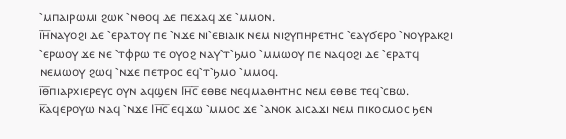⳿ⲙⲡⲁⲓⲣⲱⲙⲓ ϩⲱⲕ ⳿ⲛⲑⲟϥ ⲇⲉ ⲡⲉϫⲁϥ ϫⲉ ⳿ⲙⲙⲟⲛ.
ⲓ̅ⲏ̅ⲛⲁⲩⲟϩⲓ ⲇⲉ ⳿ⲉⲣⲁⲧⲟⲩ ⲡⲉ ⳿ⲛϫⲉ ⲛⲓ⳿ⲉⲃⲓⲁⲓⲕ ⲛⲉⲙ ⲛⲓϩⲩⲡⲏⲣⲉⲧⲏⲥ ⳿ⲉⲁⲩϭⲉⲣⲟ ⳿ⲛⲟⲩⲣⲁⲕϩⲓ ⳿ⲉⲣⲱⲟⲩ ϫⲉ ⲛⲉ ⳿ⲧⲫⲣⲱ ⲧⲉ ⲟⲩⲟϩ ⲛⲁⲩ⳿ⲧ⳿ϧⲙⲟ ⳿ⲙⲙⲱⲟⲩ ⲡⲉ ⲛⲁϥⲟϩⲓ ⲇⲉ ⳿ⲉⲣⲁⲧϥ ⲛⲉⲙⲱⲟⲩ ϩⲱϥ ⳿ⲛϫⲉ ⲡⲉⲧⲣⲟⲥ ⲉϥ⳿ⲧ⳿ϧⲙⲟ ⳿ⲙⲙⲟϥ.
ⲓ̅ⲑ̅ⲡⲓⲁⲣⲭⲓⲉⲣⲉⲩⲥ ⲟⲩⲛ ⲁϥϣⲉⲛ Ⲓⲏ̅ⲥ̅ ⲉⲑⲃⲉ ⲛⲉϥⲙⲁⲑⲏⲧⲏⲥ ⲛⲉⲙ ⲉⲑⲃⲉ ⲧⲉϥ⳿ⲥⲃⲱ.
ⲕ̅ⲁϥⲉⲣⲟⲩⲱ ⲛⲁϥ ⳿ⲛϫⲉ Ⲓⲏ̅ⲥ̅ ⲉϥϫⲱ ⳿ⲙⲙⲟⲥ ϫⲉ ⳿ⲁⲛⲟⲕ ⲁⲓⲥⲁϫⲓ ⲛⲉⲙ ⲡⲓⲕⲟⲥⲙⲟⲥ ϧⲉⲛ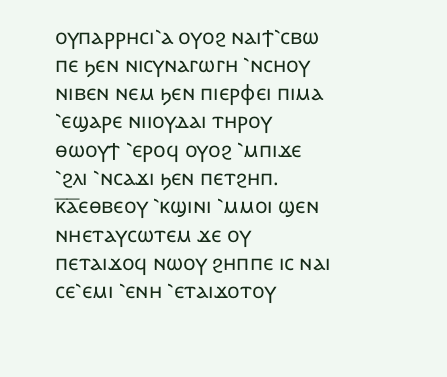ⲟⲩⲡⲁⲣⲣⲏⲥⲓ⳿ⲁ ⲟⲩⲟϩ ⲛⲁⲓϯ⳿ⲥⲃⲱ ⲡⲉ ϧⲉⲛ ⲛⲓⲥⲩⲛⲁⲅⲱⲅⲏ ⳿ⲛⲥⲏⲟⲩ ⲛⲓⲃⲉⲛ ⲛⲉⲙ ϧⲉⲛ ⲡⲓⲉⲣⲫⲉⲓ ⲡⲓⲙⲁ ⳿ⲉϣⲁⲣⲉ ⲛⲓⲓⲟⲩⲇⲁⲓ ⲧⲏⲣⲟⲩ ⲑⲱⲟⲩϯ ⳿ⲉⲣⲟϥ ⲟⲩⲟϩ ⳿ⲙⲡⲓϫⲉ ⳿ϩⲗⲓ ⳿ⲛⲥⲁϫⲓ ϧⲉⲛ ⲡⲉⲧϩⲏⲡ.
ⲕ̅ⲁ̅ⲉⲑⲃⲉⲟⲩ ⳿ⲕϣⲓⲛⲓ ⳿ⲙⲙⲟⲓ ϣⲉⲛ ⲛⲏⲉⲧⲁⲩⲥⲱⲧⲉⲙ ϫⲉ ⲟⲩ ⲡⲉⲧⲁⲓϫⲟϥ ⲛⲱⲟⲩ ϩⲏⲡⲡⲉ ⲓⲥ ⲛⲁⲓ ⲥⲉ⳿ⲉⲙⲓ ⳿ⲉⲛⲏ ⳿ⲉⲧⲁⲓϫⲟⲧⲟⲩ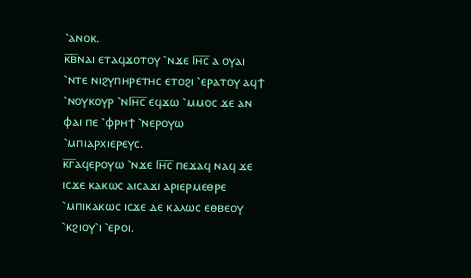⳿ⲁⲛⲟⲕ.
ⲕ̅ⲃ̅ⲛⲁⲓ ⲉⲧⲁϥϫⲟⲧⲟⲩ ⳿ⲛϫⲉ Ⲓⲏ̅ⲥ̅ ⲁ ⲟⲩⲁⲓ ⳿ⲛⲧⲉ ⲛⲓϩⲩⲡⲏⲣⲉⲧⲏⲥ ⲉⲧⲟϩⲓ ⳿ⲉⲣⲁⲧⲟⲩ ⲁϥϯ ⳿ⲛⲟⲩⲕⲟⲩⲣ ⳿ⲛⲒⲏ̅ⲥ̅ ⲉϥϫⲱ ⳿ⲙⲙⲟⲥ ϫⲉ ⲁⲛ ⲫⲁⲓ ⲡⲉ ⳿ⲫⲣⲏϯ ⳿ⲛⲉⲣⲟⲩⲱ ⳿ⲙⲡⲓⲁⲣⲭⲓⲉⲣⲉⲩⲥ.
ⲕ̅ⲅ̅ⲁϥⲉⲣⲟⲩⲱ ⳿ⲛϫⲉ Ⲓⲏ̅ⲥ̅ ⲡⲉϫⲁϥ ⲛⲁϥ ϫⲉ ⲓⲥϫⲉ ⲕⲁⲕⲱⲥ ⲁⲓⲥⲁϫⲓ ⲁⲣⲓⲉⲣⲙⲉⲑⲣⲉ ⳿ⲙⲡⲓⲕⲁⲕⲱⲥ ⲓⲥϫⲉ ⲇⲉ ⲕⲁⲗⲱⲥ ⲉⲑⲃⲉⲟⲩ ⳿ⲕϩⲓⲟⲩ⳿ⲓ ⳿ⲉⲣⲟⲓ.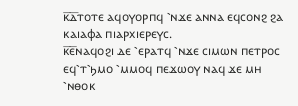ⲕ̅ⲇ̅ⲧⲟⲧⲉ ⲁϥⲟⲩⲟⲣⲡϥ ⳿ⲛϫⲉ ⲁⲛⲛⲁ ⲉϥⲥⲟⲛϩ ϩⲁ ⲕⲁⲓⲁⲫⲁ ⲡⲓⲁⲣⲭⲓⲉⲣⲉⲩⲥ.
ⲕ̅ⲉ̅ⲛⲁϥⲟϩⲓ ⲇⲉ ⳿ⲉⲣⲁⲧϥ ⳿ⲛϫⲉ ⲥⲓⲙⲱⲛ ⲡⲉⲧⲣⲟⲥ ⲉϥ⳿ⲧ⳿ϧⲙⲟ ⳿ⲙⲙⲟϥ ⲡⲉϫⲱⲟⲩ ⲛⲁϥ ϫⲉ ⲙⲏ ⳿ⲛⲑⲟⲕ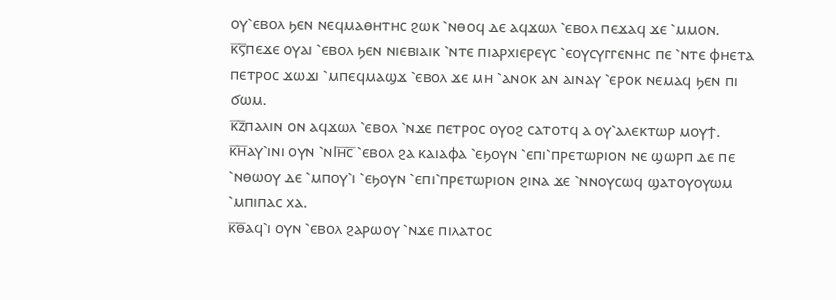ⲟⲩ⳿ⲉⲃⲟⲗ ϧⲉⲛ ⲛⲉϥⲙⲁⲑⲏⲧⲏⲥ ϩⲱⲕ ⳿ⲛⲑⲟϥ ⲇⲉ ⲁϥϫⲱⲗ ⳿ⲉⲃⲟⲗ ⲡⲉϫⲁϥ ϫⲉ ⳿ⲙⲙⲟⲛ.
ⲕ̅ⲋ̅ⲡⲉϫⲉ ⲟⲩⲁⲓ ⳿ⲉⲃⲟⲗ ϧⲉⲛ ⲛⲓⲉⲃⲓⲁⲓⲕ ⳿ⲛⲧⲉ ⲡⲓⲁⲣⲭⲓⲉⲣⲉⲩⲥ ⳿ⲉⲟⲩⲥⲩⲅⲅⲉⲛⲏⲥ ⲡⲉ ⳿ⲛⲧⲉ ⲫⲏⲉⲧⲁ ⲡⲉⲧⲣⲟⲥ ϫⲱϫⲓ ⳿ⲙⲡⲉϥⲙⲁϣϫ ⳿ⲉⲃⲟⲗ ϫⲉ ⲙⲏ ⳿ⲁⲛⲟⲕ ⲁⲛ ⲁⲓⲛⲁⲩ ⳿ⲉⲣⲟⲕ ⲛⲉⲙⲁϥ ϧⲉⲛ ⲡⲓ ϭⲱⲙ.
ⲕ̅ⲍ̅ⲡⲁⲗⲓⲛ ⲟⲛ ⲁϥϫⲱⲗ ⳿ⲉⲃⲟⲗ ⳿ⲛϫⲉ ⲡⲉⲧⲣⲟⲥ ⲟⲩⲟϩ ⲥⲁⲧⲟⲧϥ ⲁ ⲟⲩ⳿ⲁⲗⲉⲕⲧⲱⲣ ⲙⲟⲩϯ.
ⲕ̅ⲏ̅ⲁⲩ⳿ⲓⲛⲓ ⲟⲩⲛ ⳿ⲛⲒⲏ̅ⲥ̅ ⳿ⲉⲃⲟⲗ ϩⲁ ⲕⲁⲓⲁⲫⲁ ⳿ⲉϧⲟⲩⲛ ⳿ⲉⲡⲓ⳿ⲡⲣⲉⲧⲱⲣⲓⲟⲛ ⲛⲉ ϣⲱⲣⲡ ⲇⲉ ⲡⲉ ⳿ⲛⲑⲱⲟⲩ ⲇⲉ ⳿ⲙⲡⲟⲩ⳿ⲓ ⳿ⲉϧⲟⲩⲛ ⳿ⲉⲡⲓ⳿ⲡⲣⲉⲧⲱⲣⲓⲟⲛ ϩⲓⲛⲁ ϫⲉ ⳿ⲛⲛⲟⲩⲥⲱϥ ϣⲁⲧⲟⲩⲟⲩⲱⲙ ⳿ⲙⲡⲓⲡⲁⲥ ⲭⲁ.
ⲕ̅ⲑ̅ⲁϥ⳿ⲓ ⲟⲩⲛ ⳿ⲉⲃⲟⲗ ϩⲁⲣⲱⲟⲩ ⳿ⲛϫⲉ ⲡⲓⲗⲁⲧⲟⲥ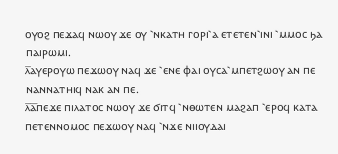ⲟⲩⲟϩ ⲡⲉϫⲁϥ ⲛⲱⲟⲩ ϫⲉ ⲟⲩ ⳿ⲛⲕⲁⲧⲏ ⲅⲟⲣⲓ⳿ⲁ ⲉⲧⲉⲧⲉⲛ⳿ⲓⲛⲓ ⳿ⲙⲙⲟⲥ ϧⲁ ⲡⲁⲓⲣⲱⲙⲓ.
ⲗ̅ⲁⲩⲉⲣⲟⲩⲱ ⲡⲉϫⲱⲟⲩ ⲛⲁϥ ϫⲉ ⳿ⲉⲛⲉ ⲫⲁⲓ ⲟⲩⲥⲁ⳿ⲙⲡⲉⲧϩⲱⲟⲩ ⲁⲛ ⲡⲉ ⲛⲁⲛⲛⲁⲧⲏⲓϥ ⲛⲁⲕ ⲁⲛ ⲡⲉ.
ⲗ̅ⲁ̅ⲡⲉϫⲉ ⲡⲓⲗⲁⲧⲟⲥ ⲛⲱⲟⲩ ϫⲉ ϭⲓⲧϥ ⳿ⲛⲑⲱⲧⲉⲛ ⲙⲁϩⲁⲡ ⳿ⲉⲣⲟϥ ⲕⲁⲧⲁ ⲡⲉⲧⲉⲛⲛⲟⲙⲟⲥ ⲡⲉϫⲱⲟⲩ ⲛⲁϥ ⳿ⲛϫⲉ ⲛⲓⲓⲟⲩⲇⲁⲓ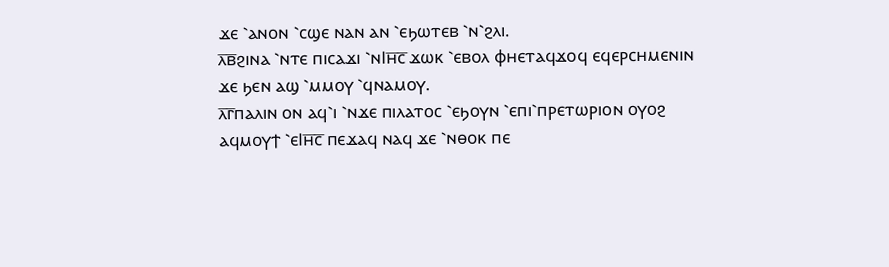ϫⲉ ⳿ⲁⲛⲟⲛ ⳿ⲥϣⲉ ⲛⲁⲛ ⲁⲛ ⳿ⲉϧⲱⲧⲉⲃ ⳿ⲛ⳿ϩⲗⲓ.
ⲗ̅ⲃ̅ϩⲓⲛⲁ ⳿ⲛⲧⲉ ⲡⲓⲥⲁϫⲓ ⳿ⲛⲒⲏ̅ⲥ̅ ϫⲱⲕ ⳿ⲉⲃⲟⲗ ⲫⲏⲉⲧⲁϥϫⲟϥ ⲉϥⲉⲣⲥⲏⲙⲉⲛⲓⲛ ϫⲉ ϧⲉⲛ ⲁϣ ⳿ⲙⲙⲟⲩ ⳿ϥⲛⲁⲙⲟⲩ.
ⲗ̅ⲅ̅ⲡⲁⲗⲓⲛ ⲟⲛ ⲁϥ⳿ⲓ ⳿ⲛϫⲉ ⲡⲓⲗⲁⲧⲟⲥ ⳿ⲉϧⲟⲩⲛ ⳿ⲉⲡⲓ⳿ⲡⲣⲉⲧⲱⲣⲓⲟⲛ ⲟⲩⲟϩ ⲁϥⲙⲟⲩϯ ⳿ⲉⲒⲏ̅ⲥ̅ ⲡⲉϫⲁϥ ⲛⲁϥ ϫⲉ ⳿ⲛⲑⲟⲕ ⲡⲉ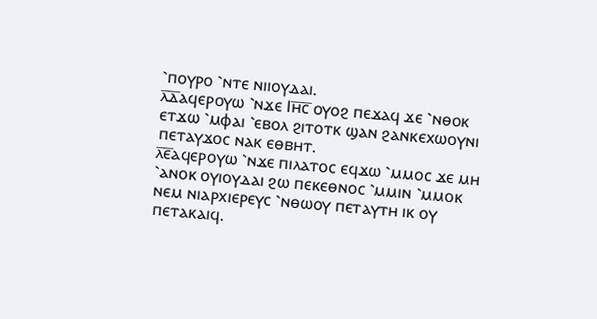⳿ⲡⲟⲩⲣⲟ ⳿ⲛⲧⲉ ⲛⲓⲓⲟⲩⲇⲁⲓ.
ⲗ̅ⲇ̅ⲁϥⲉⲣⲟⲩⲱ ⳿ⲛϫⲉ Ⲓⲏ̅ⲥ̅ ⲟⲩⲟϩ ⲡⲉϫⲁϥ ϫⲉ ⳿ⲛⲑⲟⲕ ⲉⲧϫⲱ ⳿ⲙⲫⲁⲓ ⳿ⲉⲃⲟⲗ ϩⲓⲧⲟⲧⲕ ϣⲁⲛ ϩⲁⲛⲕⲉⲭⲱⲟⲩⲛⲓ ⲡⲉⲧⲁⲩϫⲟⲥ ⲛⲁⲕ ⲉⲑⲃⲏⲧ.
ⲗ̅ⲉ̅ⲁϥⲉⲣⲟⲩⲱ ⳿ⲛϫⲉ ⲡⲓⲗⲁⲧⲟⲥ ⲉϥϫⲱ ⳿ⲙⲙⲟⲥ ϫⲉ ⲙⲏ ⳿ⲁⲛⲟⲕ ⲟⲩⲓⲟⲩⲇⲁⲓ ϩⲱ ⲡⲉⲕⲉⲑⲛⲟⲥ ⳿ⲙⲙⲓⲛ ⳿ⲙⲙⲟⲕ ⲛⲉⲙ ⲛⲓⲁⲣⲭⲓⲉⲣⲉⲩⲥ ⳿ⲛⲑⲱⲟⲩ ⲡⲉⲧⲁⲩⲧⲏ ⲓⲕ ⲟⲩ ⲡⲉⲧⲁⲕⲁⲓϥ.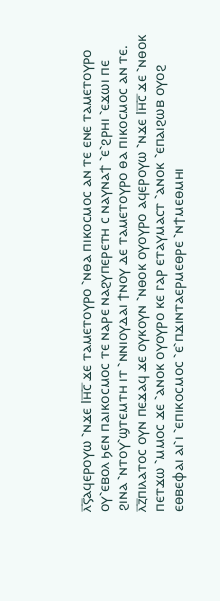ⲗ̅ⲋ̅ⲁϥⲉⲣⲟⲩⲱ ⳿ⲛϫⲉ Ⲓⲏ̅ⲥ̅ ϫⲉ ⲧⲁⲙⲉⲧⲟⲩⲣⲟ ⳿ⲛⲑⲁ ⲡⲓⲕⲟⲥⲙⲟⲥ ⲁⲛ ⲧⲉ ⲉⲛⲉ ⲧⲁⲙⲉⲧⲟⲩⲣⲟ ⲟⲩ⳿ⲉⲃⲟⲗ ϧⲉⲛ ⲡⲁⲓⲕⲟⲥⲙⲟⲥ ⲧⲉ ⲛⲁⲣⲉ ⲛⲁϩⲩⲡⲉⲣⲉⲧⲏ ⲥ ⲛⲁⲩⲛⲁϯ ⳿ⲉ⳿ϩⲣⲏⲓ ⳿ⲉϫⲱⲓ ⲡⲉ ϩⲓⲛⲁ ⳿ⲛⲧⲟⲩ⳿ϣⲧⲉⲙⲧⲏ ⲓⲧ ⳿ⲛⲛⲓⲟⲩⲇⲁⲓ ϯⲛⲟⲩ ⲇⲉ ⲧⲁⲙⲉⲧⲟⲩⲣⲟ ⲑⲁ ⲡⲓⲕⲟⲥⲙⲟⲥ ⲁⲛ ⲧⲉ.
ⲗ̅ⲍ̅ⲡⲓⲗⲁⲧⲟⲥ ⲟⲩⲛ ⲡⲉϫⲁϥ ϫⲉ ⲟⲩⲕⲟⲩⲛ ⳿ⲛⲑⲟⲕ ⲟⲩⲟⲩⲣⲟ ⲁϥⲉⲣⲟⲩⲱ ⳿ⲛϫⲉ Ⲓⲏ̅ⲥ̅ ϫⲉ ⳿ⲛⲑⲟⲕ ⲡⲉⲧϫⲱ ⳿ⲙⲙⲟⲥ ϫⲉ ⳿ⲁⲛⲟⲕ ⲟⲩⲟⲩⲣⲟ ⲕⲉ ⲅⲁⲣ ⲉⲧⲁⲩⲙⲁⲥⲧ ⳿ⲁⲛⲟⲕ ⳿ⲉⲡⲁⲓϩⲱⲃ ⲟⲩⲟϩ ⲉⲑⲃⲉⲫⲁⲓ ⲁⲓ⳿ⲓ ⳿ⲉⲡⲓⲕⲟⲥⲙⲟⲥ ⳿ⲉ⳿ⲡϫⲓⲛⲧⲁⲉⲣⲙⲉⲑⲣⲉ ⳿ⲛϯⲙⲉⲑⲙⲏⲓ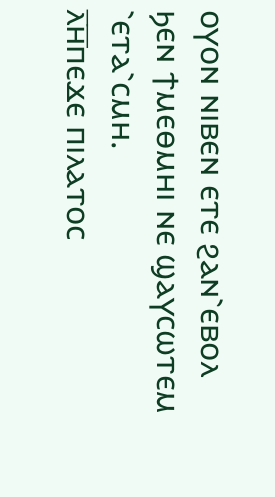ⲟⲩⲟⲛ ⲛⲓⲃⲉⲛ ⲉⲧⲉ ϩⲁⲛ⳿ⲉⲃⲟⲗ ϧⲉⲛ ϯⲙⲉⲑⲙⲏⲓ ⲛⲉ ϣⲁⲩⲥⲱⲧⲉⲙ ⳿ⲉⲧⲁ⳿ⲥⲙⲏ.
ⲗ̅ⲏ̅ⲡⲉϫⲉ ⲡⲓⲗⲁⲧⲟⲥ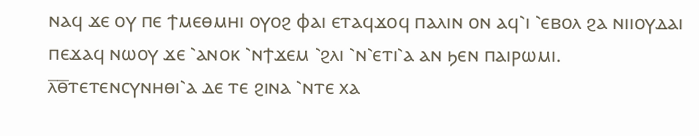ⲛⲁϥ ϫⲉ ⲟⲩ ⲡⲉ ϯⲙⲉⲑⲙⲏⲓ ⲟⲩⲟϩ ⲫⲁⲓ ⲉⲧⲁϥϫⲟϥ ⲡⲁⲗⲓⲛ ⲟⲛ ⲁϥ⳿ⲓ ⳿ⲉⲃⲟⲗ ϩⲁ ⲛⲓⲓⲟⲩⲇⲁⲓ ⲡⲉϫⲁϥ ⲛⲱⲟⲩ ϫⲉ ⳿ⲁⲛⲟⲕ ⳿ⲛϯϫⲉⲙ ⳿ϩⲗⲓ ⳿ⲛ⳿ⲉⲧⲓ⳿ⲁ ⲁⲛ ϧⲉⲛ ⲡⲁⲓⲣⲱⲙⲓ.
ⲗ̅ⲑ̅ⲧⲉⲧⲉⲛⲥⲩⲛⲏⲑⲓ⳿ⲁ ⲇⲉ ⲧⲉ ϩⲓⲛⲁ ⳿ⲛⲧⲉ ⲭⲁ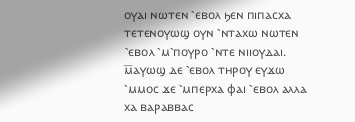ⲟⲩⲁⲓ ⲛⲱⲧⲉⲛ ⳿ⲉⲃⲟⲗ ϧⲉⲛ ⲡⲓⲡⲁⲥⲭⲁ ⲧⲉⲧⲉⲛⲟⲩⲱϣ ⲟⲩⲛ ⳿ⲛⲧⲁⲭⲱ ⲛⲱⲧⲉⲛ ⳿ⲉⲃⲟⲗ ⳿ⲙ⳿ⲡⲟⲩⲣⲟ ⳿ⲛⲧⲉ ⲛⲓⲓⲟⲩⲇⲁⲓ.
ⲙ̅ⲁⲩⲱϣ ⲇⲉ ⳿ⲉⲃⲟⲗ ⲧⲏⲣⲟⲩ ⲉⲩϫⲱ ⳿ⲙⲙⲟⲥ ϫⲉ ⳿ⲙⲡⲉⲣⲭⲁ ⲫⲁⲓ ⳿ⲉⲃⲟⲗ ⲁⲗⲗⲁ ⲭⲁ ⲃⲁⲣⲁⲃⲃⲁⲥ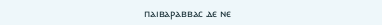ⲡⲁⲓⲃⲁⲣⲁⲃⲃⲁⲥ ⲇⲉ ⲛⲉ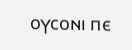ⲟⲩⲥⲟⲛⲓ ⲡⲉ